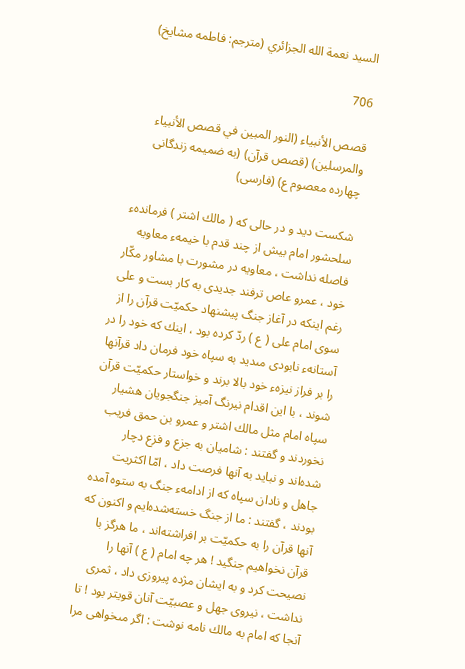السيد نعمة الله الجزائري (مترجم: فاطمه مشايخ)

706

قصص الأنبياء (النور المبين في قصص الأنبياء والمرسلين) (قصص قرآن) (به ضميمه زندگانى چهارده معصوم ع) (فارسى)

شكست ديد و در حالى كه ( مالك اشتر ) فرماندهء سلحشور امام بيش از چند قدم با خيمهء معاويه فاصله نداشت ، معاويه در مشورت با مشاور مكّار خود ، عمرو عاص ترفند جديدى به كار بست و على رغم اينكه در آغاز جنگ پيشنهاد حكميّت قرآن را از سوى امام على ( ع ) ردّ كرده بود ، اينك كه خود را در آستانهء نابودى مىديد به سپاه خود فرمان داد قرآنها را بر فراز نيزهء خود بالا برند و خواستار حكميّت قرآن شوند ، با اين اقدام نيرنگ آميز جنگجويان هشيار سپاه امام مثل مالك اشتر و عمرو بن حمق فريب نخوردند و گفتند : شاميان به جزع و فزع دچار شده‌اند و نبايد به آنها فرصت داد ، امّا اكثريت جاهل و نادان سپاه كه از ادامهء جنگ به ستوه آمده بودند ، گفتند : ما از جنگ خسته‌شده‌ايم و اكنون كه آنها قرآن را به حكميّت بر افراشته‌اند ، ما هرگز با قرآن نخواهيم جنگيد ! هر چه امام ( ع ) آنها را نصيحت كرد و به ايشان مژده پيروزى داد ، ثمرى نداشت ، نيروى جهل و عصبيّت آنان قويتر بود ! تا آنجا كه امام به مالك نامه نوشت : اگر مىخواهى مرا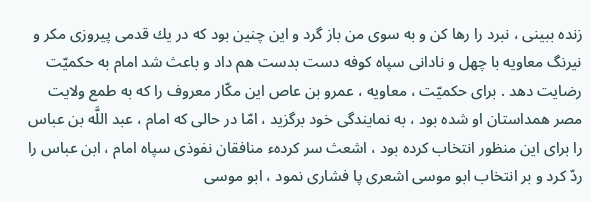زنده ببينى ، نبرد را رها كن و به سوى من باز گرد و اين چنين بود كه در يك قدمى پيروزى مكر و نيرنگ معاويه با چهل و نادانى سپاه كوفه دست بدست هم داد و باعث شد امام به حكميّت رضايت دهد . براى حكميّت ، معاويه ، عمرو بن عاص اين مكّار معروف را كه به طمع ولايت مصر همداستان او شده بود ، به نمايندگى خود برگزيد ، امّا در حالى كه امام ، عبد اللَّه بن عباس را براى اين منظور انتخاب كرده بود ، اشعث سر كردهء منافقان نفوذى سپاه امام ، ابن عباس را ردّ كرد و بر انتخاب ابو موسى اشعرى پا فشارى نمود ، ابو موسى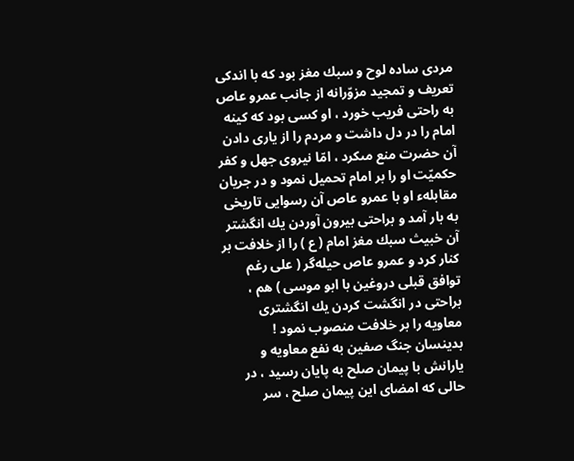مردى ساده لوح و سبك مغز بود كه با اندكى تعريف و تمجيد مزوّرانه از جانب عمرو عاص به راحتى فريب خورد ، او كسى بود كه كينه امام را در دل داشت و مردم را از يارى دادن آن حضرت منع مىكرد ، امّا نيروى جهل و كفر حكميّت او را بر امام تحميل نمود و در جريان مقابلهء او با عمرو عاص آن رسوايى تاريخى به بار آمد و براحتى بيرون آوردن يك انگشتر آن خبيث سبك مغز امام ( ع ) را از خلافت بر كنار كرد و عمرو عاص حيله‌گر ( على رغم توافق قبلى دروغين با ابو موسى ) هم ، براحتى در انگشت كردن يك انگشترى معاويه را بر خلافت منصوب نمود ! بدينسان جنگ صفين به نفع معاويه و يارانش با پيمان صلح به پايان رسيد ، در حالى كه امضاى اين پيمان صلح ، سر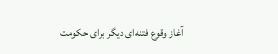آغاز وقوع فتنه‌اى ديگر براى حكومت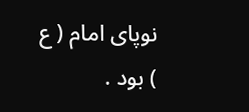نوپاى امام ( ع ) بود .